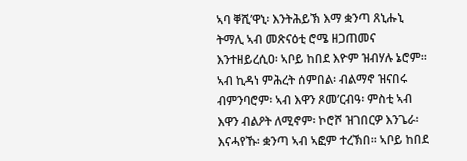ኣባ ቐሺ’ዋኒ፡ እንትሕይኽ እማ ቋንጣ ጸኒሑኒ
ትማሊ ኣብ መጽናዕቲ ሮሜ ዘጋጠመና
እንተዘይረሲዐ፡ ኣቦይ ከበደ እዮም ዝብሃሉ ኔሮም። ኣብ ኪዳነ ምሕረት ሰምበል፡ ብልማኖ ዝናበሩ ብምንባሮም፡ ኣብ እዋን ጾመ’ርብዓ፡ ምስቲ ኣብ እዋን ብልዖት ለሚኖም፡ ኮሮሾ ዝገበርዎ እንጌራ፡ እናሓየኹ፡ ቋንጣ ኣብ ኣፎም ተረኽበ። ኣቦይ ከበደ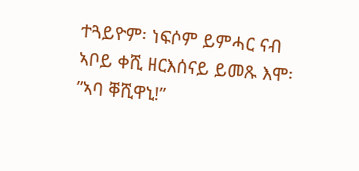ተጓይዮም፡ ነፍሶም ይምሓር ናብ ኣቦይ ቀሺ ዘርእሰናይ ይመጹ እሞ፡ ”ኣባ ቐሺዋኒ!”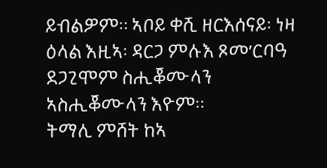ይብልዎም። ኣቦይ ቀሺ ዘርእሰናይ፡ ነዛ ዕላል እዚኣ፡ ዳርጋ ምሉእ ጾመ’ርባዓ ደጋጊሞም ስሒቖሙላን ኣስሒቖሙላን እዮም።
ትማሊ ምሸት ከኣ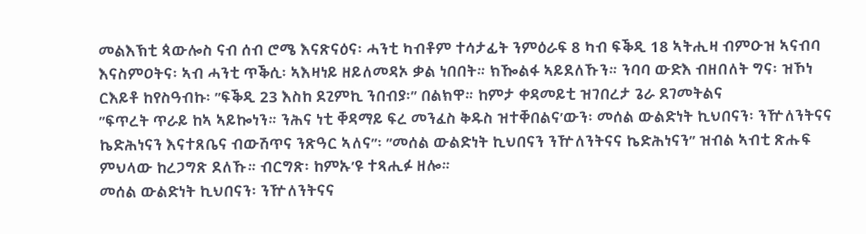መልእኽቲ ጳውሎስ ናብ ሰብ ሮሜ እናጽናዕና፡ ሓንቲ ካብቶም ተሳታፊት ንምዕራፍ 8 ካብ ፍቕዲ 18 ኣትሒዛ ብምዑዝ ኣናብባ እናስምዐትና፡ ኣብ ሓንቲ ጥቕሲ፡ ኣእዛነይ ዘይለመዳኦ ቃል ነበበት። ክዀልፋ ኣይደለኹን። ንባባ ውድእ ብዘበለት ግና፡ ዝኾነ ርእይቶ ከየስዓብኩ፡ ”ፍቕዲ 23 እስከ ደጊምኪ ንበብያ፡” በልክዋ። ከምታ ቀዳመይቲ ዝገበረታ ጌራ ደገመትልና
”ፍጥረት ጥራይ ከኣ ኣይኰነን። ንሕና ነቲ ቐዳማይ ፍረ መንፈስ ቅዱስ ዝተቐበልና’ውን፡ መሰል ውልድነት ኪህበናን፡ ንዅለንትናና ኬድሕነናን እናተጸቤና ብውሽጥና ንጽዓር ኣለና”፡ ”መሰል ውልድነት ኪህበናን ንዅለንትናና ኬድሕነናን” ዝብል ኣብቲ ጽሑፍ ምህላው ከረጋግጽ ደለኹ። ብርግጽ፡ ከምኡ’ዩ ተጻሒፉ ዘሎ።
መሰል ውልድነት ኪህበናን፡ ንዅለንትናና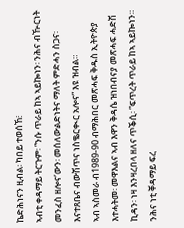ኬድሕነናን ዚብል፡ ካበይ ተወሰኸ፧
ኣብቲ ቀዳማይ ትርጉም፡ ”ንሱ ጥራይ ከኣ ኣይኰነን፡ ንሕና ብዂርነት መንፈስ ዘሎና’ውን፡ መሰለውልድነትና ማለት ምድሓን ስጋና፡ እናተጸቤና ብውሽጥና ነስቈርቊር አሎና” እዩ ዝብል።
ኣብ ኣስመራ ብ1989-90 ብማሕበር መጽሓፍ ቅዱስ ኢትዮጵያ እተሓትመ፡ መዋእልና ኣብ እዋን ቅዳሴ ዝነበብናያ መጽሓፍ ሓድሽ ኪዳን፡ ነዛ እንዛረበላ ዘለና ጥቕሲ፡ ”ፍጥረት ጥራይ ከኣ ኣይኰነን። ንሕና ነቲ ቐዳማይ ፍረ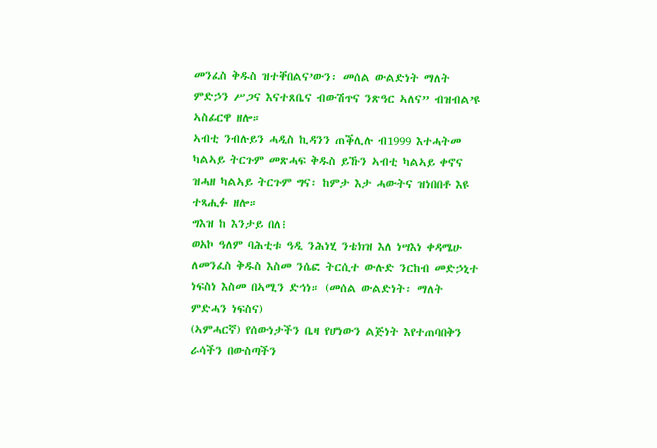መንፈስ ቅዱስ ዝተቐበልና’ውን፡ መሰል ውልድነት ማለት ምድኃን ሥጋና እናተጸቤና ብውሽጥና ንጽዓር ኣለና” ብዝብል’ዩ ኣስፊርዋ ዘሎ።
ኣብቲ ንብሉይን ሓዲስ ኪዳንን ጠቕሊሉ ብ1999 እተሓትመ ካልኣይ ትርጉም መጽሓፍ ቅዱስ ይኹን ኣብቲ ካልኣይ ቀኖና ዝሓዘ ካልኣይ ትርጉም ግና፡ ከምታ እታ ሓውትና ዝነበበቶ እዩ ተጻሒፉ ዘሎ።
ግእዝ ከ እንታይ በለ፧
ወአኮ ዓለም ባሕቲቱ ዓዲ ንሕነሂ ንቴክዝ እለ ነሣእነ ቀዳሜሁ ለመንፈስ ቅዱስ እስመ ንሴፎ ትርሲተ ውሉድ ንርከብ መድኃኒተ ነፍስነ እስመ በኣሚን ድኅነ። (መሰል ውልድነት፡ ማለት ምድሓን ነፍስና)
(ኣምሓርኛ) የሰውነታችን ቤዛ የሆነውን ልጅነት እየተጠባበቅን ራሳችን በውስጣችን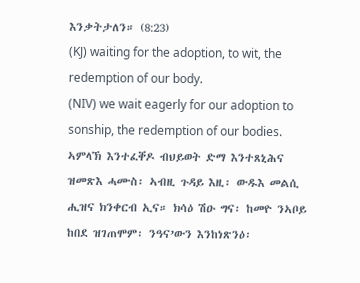እንቃትታለን። (8:23)
(KJ) waiting for the adoption, to wit, the redemption of our body.
(NIV) we wait eagerly for our adoption to sonship, the redemption of our bodies.
ኣምላኽ እንተፈቐዶ ብህይወት ድማ እንተጸኒሕና ዝመጽእ ሓሙስ፡ ኣብዚ ጉዳይ እዚ፡ ውዱእ መልሲ ሒዝና ክንቀርብ ኢና። ክሳዕ ሽዑ ግና፡ ከመዮ ንኣቦይ ከበደ ዝገጠሞም፡ ንዓና’ውን እንከነጽንዕ፡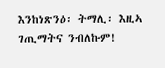እንከነጽንዕ፡ ትማሊ፡ እዚኣ ገጢማትና ንብለኩም!